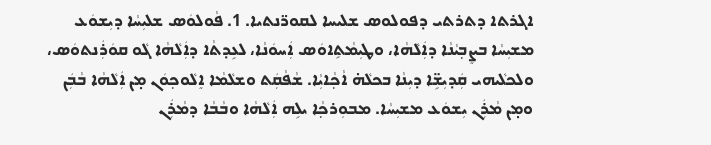ܐܓܪܬ‌ܐ ܕܬܪܬ‌ܝ ܕܦܘܠܘܣ ܫܠܝܚܐ ܠܩܘܪ̈ܢܬܝܐ. 1. ܦܵܘܠܘܿܣ ܫܠܝܼܚܵܐ ܕܝܼܫܘܿܥ ܡܫܝܼܚܵܐ ܒܨܸܒ݂ܝܵܢܵܐ ܕܐܲܠܵܗܵܐ، ܘܛܝܼܡܵܬܹܐܘܿܣ ܐܲܚܘܿܢܵܐ، ܠܥܹܕܬܵ‌ܐ ܕܐܲܠܵܗܵܐ ܓܵܘ ܩܘܿܪܲܢܬܘܿܣ، ܘܠܟܠܵܝܗ‌ܝ ܩܲܕܝܼܫܹ̈ܐ ܕܝܼܢܵܐ ܒܟܠܵܗ̇ ܐܵܟ݂ܵܐܝܼܵܐ. ܫܵܦܵܩܲܬ ܘܫܠܵܡܵܐ ܐܸܠܵܘܟ݂ܘܿܢ ܡ̣ܢ ܐܲܠܵܗܵܐ ܒܵܒܲܢ ܘܡ̣ܢ ܡܵܪܲܢ ܝܼܫܘܿܥ ܡܫܝܼܚܵܐ. ܡܒܘܼܪܟ݂ܵܐ ܝܠܹܗ ܐܲܠܵܗܵܐ ܘܒܵܒܵܐ ܕܡܵܪܲܢ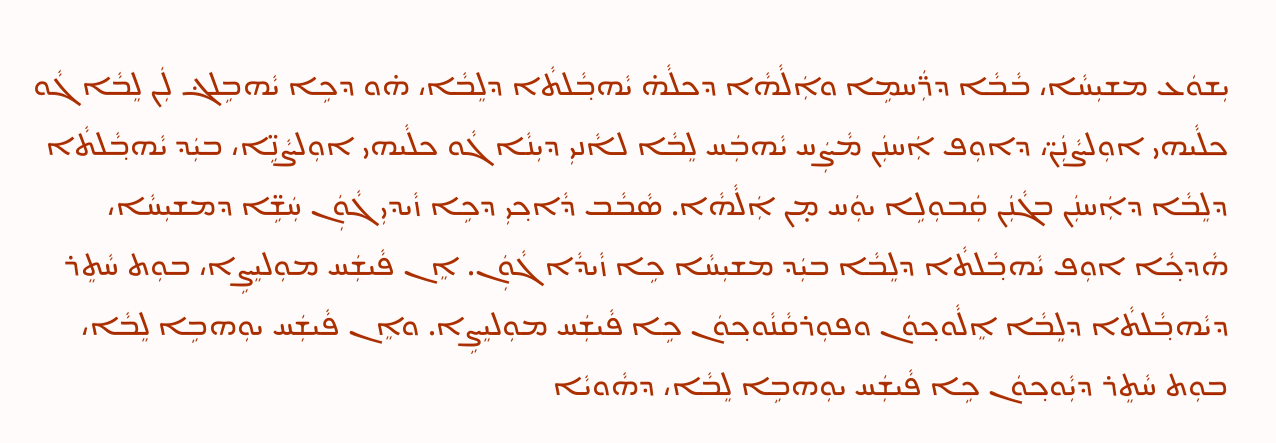ܝܼܫܘܿܥ ܡܫܝܼܚܵܐ، ܒܵܒܵܐ ܕܪ̈ܲܚܡܹܐ ܘܐܲܠܵܗܵܐ ܕܟܠܵܗ̇ ܝܵܗܒ݂ܵܠܬܵ‌ܐ ܕܠܸܒܵܐ، ܗ̇ܘ ܕܟܹܐ ܝܵܗܒܹܠܔ ܠܲܢ ܠܸܒܵܐ ܓܵܘ ܟܠܵܝܗ‌ܝ ܐܘܼܠܨܵܢܲܢ̈، ܕܐܘܼܦ ܐܲܚܢܲܢ ܡܵܨܲܚ ܝܵܗܒܲܚ ܠܸܒܵܐ ܠܐܵܢܝܼ ܕܝܼܢܵܐ ܓܵܘ ܟܠܵܝܗ‌ܝ ܐܘܼܠܨܵܢܹ̈ܐ، ܒܝܲܕ ܝܵܗܒ݂ܵܠܬܵ‌ܐ ܕܠܸܒܵܐ ܕܐܲܚܢܲܢ ܒܓܵܢܲܢ ܩܲܒܘܼܠܹܐ ܝܘܲܚ ܡ̣ܢ ܐܲܠܵܗܵܐ. ܣܵܒܵܒ ܕܵܐܟ݂ܝܼ ܕܟܹܐ ܙܵܝܕܝܼ ܓܵܘܲܢ ܚܲܫܹ̈ܐ ܕܡܫܝܼܚܵܐ، ܗܵܕܟ݂ܵܐ ܐܘܼܦ ܝܵܗܒ݂ܵܠܬܵ‌ܐ ܕܠܸܒܵܐ ܒܝܲܕ ܡܫܝܼܚܵܐ ܟܹܐ ܙܵܝܕܵܐ ܓܵܘܲܢ. ܐܸܢ ܦܵܝܫܲܚ ܡܘܼܠܝܸܨܹܐ، ܒܘܼܬ ܚܵܬܸܪ ܕܝܵܗܒ݂ܵܠܬܵ‌ܐ ܕܠܸܒܵܐ ܐܸܠܵܘܟ݂ܘܿܢ ܘܦܘܼܪܩܵܢܵܘܟ݂ܘܿܢ ܟܹܐ ܦܵܝܫܲܚ ܡܘܼܠܝܸܨܹܐ. ܘܐܸܢ ܦܵܝܫܲܚ ܝܘܼܗܒܹܐ ܠܸܒܵܐ، ܒܘܼܬ ܚܵܬܸܪ ܕܝܼܵܘܟ݂ܘܿܢ ܟܹܐ ܦܵܝܫܲܚ ܝܘܼܗܒܹܐ ܠܸܒܵܐ، ܕܗܵܘܝܵܐ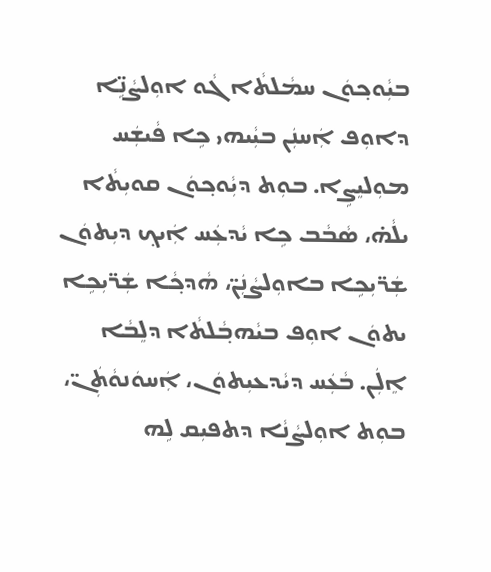ܒܝܼܵܘܟ݂ܘܿܢ ܚܡܵܠܬܵ‌ܐ ܓܵܘ ܐܘܼܠܨܵܢܹ̈ܐ ܕܐܘܼܦ ܐܲܚܢܲܢ ܒܝܼܵܝܗ‌ܝ ܟܹܐ ܦܵܝܫܲܚ ܡܘܼܠܝܸܨܹܐ. ܒܘܼܬ ܕܝܼܵܘܟ݂ܘܿܢ ܩܘܝܼܬܵ‌ܐ ܝܠܵܗ̇، ܣܵܒܵܒ ܟܹܐ ܝܵܕܥܲܚ ܐܲܝܟ݂ ܕܝܼܬܘܿܢ ܫܲܪ̈ܝܼܟܹܐ ܒܐܘܼܠܨܵܢܲܢ̈، ܗܵܕܟ݂ܵܐ ܫܲܪ̈ܝܼܟܹܐ ܝܬܘܿܢ ܐܘܼܦ ܒܝܵܗܒ݂ܵܠܬܵ‌ܐ ܕܠܸܒܵܐ ܐܸܠܲܢ. ܒܵܥܲܚ ܕܝܵܕܥܝܼܬܘܿܢ، ܐܲܚܘܿܢܘܵܬܲܢ̈، ܒܘܼܬ ܐܘܼܠܨܵܢܵܐ ܕܬܦܝܼܩ ܠܹܗ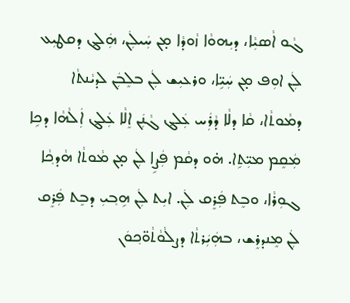ܓܵܘ ܐܵܣܝܼܵܐ، ܕܝܼܗܘܵܐ ܙܵܘܕܵܐ ܡ̣ܢ ܚܲܝܠܲܢ، ܗܲܠܔ ܕܩܛܝܼܥ ܠܲܢ ܐܘܼܦ ܡ̣ܢ ܚܲܝܹ̈ܐ، ܘܪܥܝܼܫ ܠܲܢ ܒܠܸܒܲܢ ܠܕܝܵܢܬܵ‌ܐ ܕܡܵܘܬܵ‌ܐ، ܩܵܐ ܕܠܵܐ ܕܵܪܲܚ ܥܲܠܔ ܓܵܢܲܢ ܐܸܠܵܐ ܥܲܠܔ ܐܲܠܵܗܵܐ ܕܟܹܐ ܡܲܩܸܡ ܡܝܼ̈ܬܹ‌ܐ. ܗ̇ܘ ܕܩܵܡ ܦܲܨܹܐ ܠܲܢ ܡ̣ܢ ܡܵܘܬܵ‌ܐ ܗܵܕܟ݂ܵܐ ܓܘܼܪܵܐ، ܘܒܸܬ ܦܲܪܸܩ ܠܲܢ. ܐܝܼܬ ܠܲܢ ܗܹܒ݂ܝܼ ܕܒܸܬ ܦܲܪܸܩ ܠܲܢ ܡܸܢܕܪܸܫ، ܒܗܲܝܲܪܬܵ‌ܐ ܕܨܠܵܘܵܬܵܘ̈ܟ݂ܘܿܢ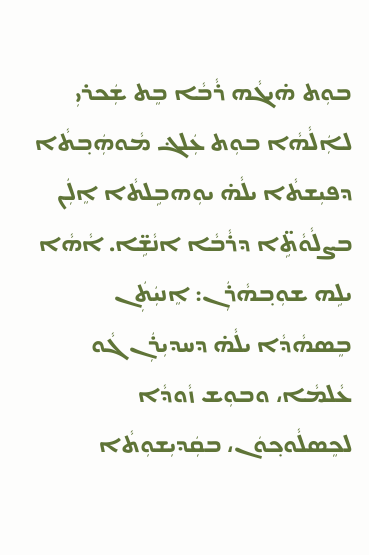ܒܘܼܬ ܗ̇ܝܓܵܗ ܪܵܒܵܐ ܒܸܬ ܫܲܟܪܝܼ ܠܐܲܠܵܗܵܐ ܒܘܼܬ ܥܲܠܔ ܡܵܘܗܲܒ݂ܬܵ‌ܐ ܕܦܝܼܫܬܵ‌ܐ ܝܠܵܗ̇ ܝܘܼܗܒܹܠܬܵ‌ܐ ܐܸܠܲܢ ܒܨܠܵܘܵܬܹ̈‌ܐ ܕܪܵܒܵܐ ܐܢܵܫܹ̈ܐ. ܐܵܗܵܐ ܝܠܹܗ ܫܘܼܒ݂ܗܵܪܲܢ: ܐܸܢܝܲܬܲܢ ܒܸܣܗܵܕܵܐ ܝܠܵܗ̇ ܕܚܕܝܼܪܲܢ ܓܵܘ ܥܵܠܡܵܐ، ܘܒܘܼܫ ܙܵܘܕܵܐ ܠܟܸܣܠܵܘܟ݂ܘܿܢ، ܒܩܲܕܝܼܫܘܼܬܵ‌ܐ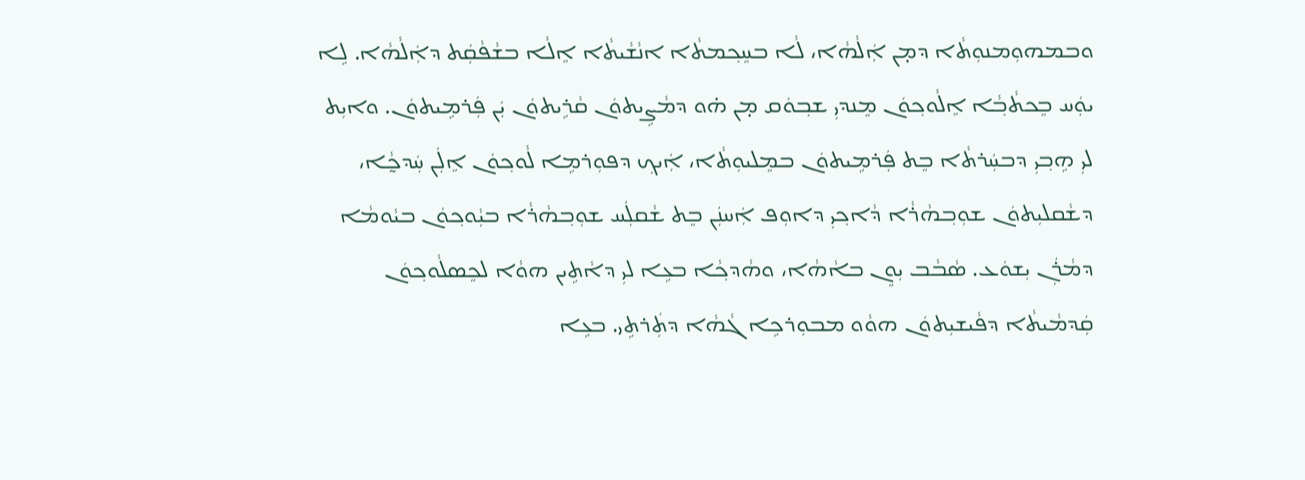ܘܒܡܗܘܼܡܢܘܼܬܵ‌ܐ ܕܡ̣ܢ ܐܲܠܵܗܵܐ، ܠܵܐ ܒܚܸܟ݂ܡܬܵ‌ܐ ܐܢܵܫܵܝܬܵ‌ܐ ܐܸܠܵܐ ܒܫܵܦܵܩܲܬ ܕܐܲܠܵܗܵܐ. ܠܹܐ ܝܘܲܚ ܒܸܟܬܵܒ݂ܵܐ ܐܸܠܵܘܟ݂ܘܿܢ ܡܸܢܕܝܼ ܫܒ݂ܘܿܩ ܡ̣ܢ ܗ̇ܘ ܕܡܵܨܹܝܬܘܿܢ ܩܵܪܹܝܬܘܿܢ ܝܲܢ ܦܲܪܡܹܝܬܘܿܢ. ܘܐܝܼܬ ܠܝܼ ܗܹܒ݂ܝܼ ܕܒܚܲܪܬܵ‌ܐ ܒܸܬ ܦܲܪܡܹܝܬܘܿܢ ܒܡܸܠܝܘܼܬܵ‌ܐ، ܐܲܝܟ݂ ܕܦܘܼܪܡܹܐ ܠܵܘܟ݂ܘܿܢ ܐܸܠܲܢ ܚܲܕܟ̰ܵܐ، ܕܫܵܩܠܝܼܬܘܿܢ ܫܘܼܒ݂ܗܵܪܵܐ ܕܵܐܟ݂ܝܼ ܕܐܘܼܦ ܐܲܚܢܲܢ ܒܸܬ ܫܵܩܠܲܚ ܫܘܼܒ݂ܗܵܪܵܐ ܒܝܼܵܘܟ݂ܘܿܢ ܒܝܵܘܡܵܐ ܕܡܵܪܲܢ ܝܼܫܘܿܥ. ܣܵܒܵܒ ܝܼܘܸܢ ܒܐܵܗܵܐ، ܘܗܵܕܟ݂ܵܐ ܒܥܹܐ ܠܝܼ ܕܐܵܬܹܝܢ ܗܘܵܐ ܠܟܸܣܠܵܘܟ݂ܘܿܢ ܩܲܕܡܵܝܬܵ‌ܐ ܕܦܵܝܫܝܼܬܘܿܢ ܗܘܵܘ ܡܒܘܼܪܟܹܐ ܓܵܗܵܐ ܕܬܲܪܬܹܝ. ܒܥܹܐ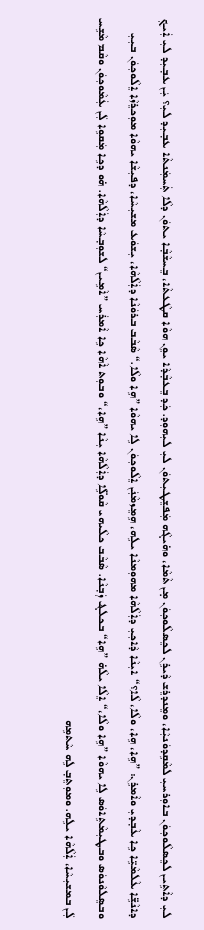ܠܝܼ ܕܐܵܬܹܝܢ ܠܟܸܣܠܵܘܟ݂ܘܿܢ ܒܐܘܼܪܚܝܼ ܠܡܵܩܹܕܘܿܢܝܼܵܐ، ܘܡܸܢܕܪܸܫ ܕܵܝܪܹܢ ܠܟܸܣܠܵܘܟ݂ܘܿܢ ܡ̣ܢ ܬܵܡܵܐ، ܘܗ̇ܝܓܵܗ ܡܲܦܫܸܛܝܼܬܘܿܢ ܠܝܼ ܠܝܼܗܘܼܕ. ܟܲܕ ܒܸܥܒ݂ܵܕܵܐ ܝܘܸܢ ܗܘܵܐ ܩܛܵܥܬܵ‌ܐ، ܒܸܚܫܵܒ݂ܵܐ ܝܬܘܿܢ ܕܠܵܐ ܬܲܚܡܲܢܬܵ‌ܐ ܥܒ݂ܝܼܕ ܠܝܼ؟ ܝܲܢ ܥܒ݂ܝܼܕ ܠܝܼ ܐܲܝܟ݂ ܕܐܢܵܫܹ̈ܐ ܥܵܠܡܵܝܹ̈ܐ ܟܹܐ ܥܵܒ݂ܕܝܼ ܘܐܵܡܪܹܢ: ”ܗܹܐ، ܗܹܐ، ܘܠܵܐ، ܠܵܐ؟“ ܐܝܼܢܵܐ ܕܵܐܟ݂ܝܼ ܕܐܲܠܵܗܵܐ ܡܗܘܼܡܢܵܐ ܝܠܹܗ، ܗܹܡܸܙܡܵܢܲܢ ܐܸܠܵܘܟ݂ܘܿܢ ܠܹܐ ܝܗܘܵܐ ”ܗܹܐ ܘܠܵܐ.“ ܣܵܒܵܒ ܒܪܘܿܢܵܐ ܕܐܲܠܵܗܵܐ، ܝܼܫܘܿܥ ܡܫܝܼܚܵܐ، ܕܦܝܼܫܵܐ ܝܗܘܵܐ ܡܘܼܟܪܸܙܵܐ ܐܸܠܵܘܟ݂ܘܿܢ ܒܝܼܝܼ ܘܒܣܸܠܘܵܢܘܿܣ ܘܒܛܝܼܡܵܬܹܐܘܿܣ ܠܹܐ ܝܗܘܵܐ ”ܗܹܐ ܘܠܵܐ،“ ܐܸܠܵܐ ܝܠܵܗ̇ ”ܗܹܐ“ ܒܟܠܔ ܙܲܒ݂ܢܵܐ. ܣܵܒܵܒ ܟܠܵܝܗ‌ܝ ܩܵܘܠܹ̈ܐ ܕܐܲܠܵܗܵܐ ܝܼܢܵܐ ”ܗܹܐ،“ ܘܒܘܼܬ ܐܵܗܵܐ ܟܹܐ ܐܵܡܪܲܚ ”ܐܵܡܹܝܢ“ ܠܫܘܼܒ݂ܚܵܐ ܕܐܲܠܵܗܵܐ. ܗ̇ܘ ܕܟܹܐ ܡܲܩܘܹܐ ܠܲܢ ܥܲܡܵܘܟ݂ܘܿܢ ܘܩܵܡ ܡܵܫܹܚ ܠܲܢ ܒܡܫܝܼܚܵܐ، ܐܲܠܵܗܵܐ ܝܠܹܗ. ܘܡܘܼܬܸܒ݂ ܠܹܗ ܚܵܬܡܹܗ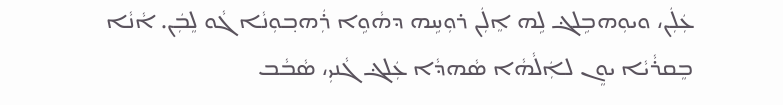ܥܲܠܲܢ، ܘܝܘܼܗܒܹܠܔ ܠܹܗ ܐܸܠܲܢ ܪܘܼܚܹܗ ܕܗܵܘܹܐ ܪܲܗܒ݂ܘܼܢܵܐ ܓܵܘ ܠܸܒܲܢ. ܐܵܢܵܐ ܒܸܩܪܵܝܵܐ ܝܘܸܢ ܠܐܲܠܵܗܵܐ ܣܵܗܕܵܐ ܥܲܠܔ ܓܵܢܝܼ، ܣܵܒܵܒ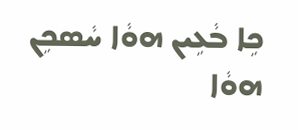ܟܹܐ ܒܵܥܹܝܢ ܗܘܵܐ ܚܵܣܟܹܢ ܗܘܵܐ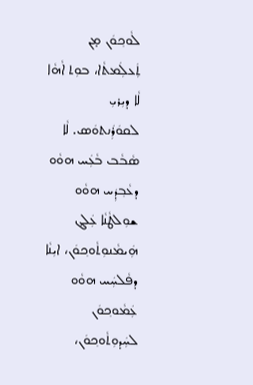ܠܵܘܟ݂ܘܿܢ ܡ̣ܢ ܬܲܥܠܲܡܬܵ‌ܐ، ܒܘܼܬ ܐܵܗܵܐ ܠܵܐ ܕܝܼܪܝܼ ܠܩܘܿܪܲܢܬܘܿܣ. ܠܵܐ ܣܵܒܵܒ ܒܵܥܲܚ ܗܘܵܘ ܕܥܵܒ݂ܕܲܚ ܗܘܵܘ ܫܘܼܠܛܵܢܵܐ ܥܲܠܔ ܗܲܝܡܵܢܘܼܬܵܘܟ݂ܘܿܢ، ܐܝܼܢܵܐ ܕܦܵܠܚܲܚ ܗܘܵܘ ܥܲܡܵܘܟ݂ܘܿܢ ܠܚܲܕܘܼܬܵܘܟ݂ܘܿܢ،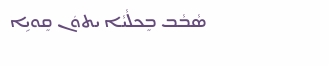ܣܵܒܵܒ ܒܸܟܠܵܝܵܐ ܝܬܘܿܢ ܩܸܘܝܹܐ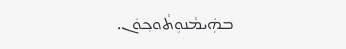ܒܗܲܝܡܵܢܘܼܬܵܘܟ݂ܘܿܢ.